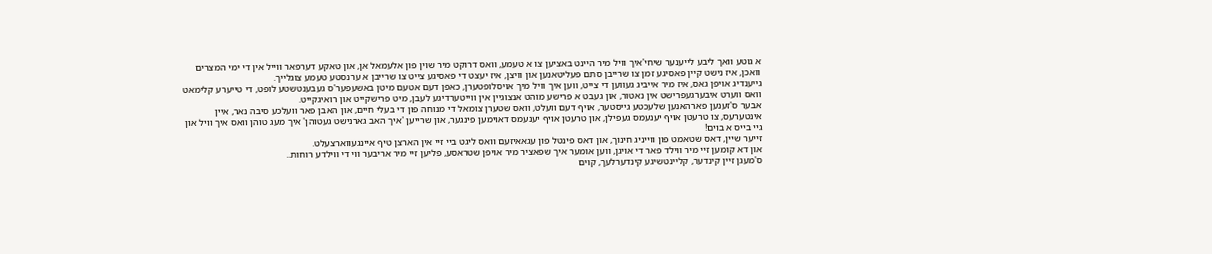א גוטע וואך ליבע לייענער שיחי'איך וויל מיר היינט באציען צו א טעמע, וואס דרוקט מיר שוין פון אלעמאל אן, און טאקע דערפאר ווייל אין די ימי המצרים וואכן, איז נישט קיין פאסיגע זמן צו שרייבן סתם פעליטאנען און וויצן, איז יעצט די פאסיגע צייט צו שרייבן א ערנסטע טעמע צוגלייך.
גייענדיג אויפן גאס, איז מיר אייביג געווען די צייט, ווען איך וויל מיך אויסלופטערן, כאפן דעם אטעם מיטן באשעפער'ס געבענטשטע לופט, די טייערע קלימאט וואס ווערט איבערגעפרישט אין נאטור, און געבט א פרישע מוהט אנצוגיין אין ווייטערדיגע לעבן, מיט פרישקייט און רואיגקייט.
אבער ס'זענען פארהאנען שלעכטע גייסטער, אויף דעם וועלט, וואס שטערן צומאל די מנוחה פון די בעלי חיים, און האבן פאר וועלכע סיבה נאר, איין אינטערעס, צו טרעטן אויף יענעמס געפילן, און טרעטן אויף יענעמס דאוימען פינגער, און שרייען 'איך האב גארנישט געטוהן' איך מעג טוהן וואס איך וויל און גיי בייס א בוים!
זייער שיין, דאס שטאמט פון ווייניג חינוך, און דאס פינטל פון עגאאיזעם וואס ליגט ביי זיי אין הארצן טיף איינגעווארצעלט.
און דא קומען זיי מיר ווילד פאר די אויגן, ווען אומער איך שפאציר מיר אויפן שטראסע, פליען זיי מיר אריבער ווי די ווילדע רוחות..
ס'מעגן זיין קינדער, קליינטשיגע קינדערלעך, קוים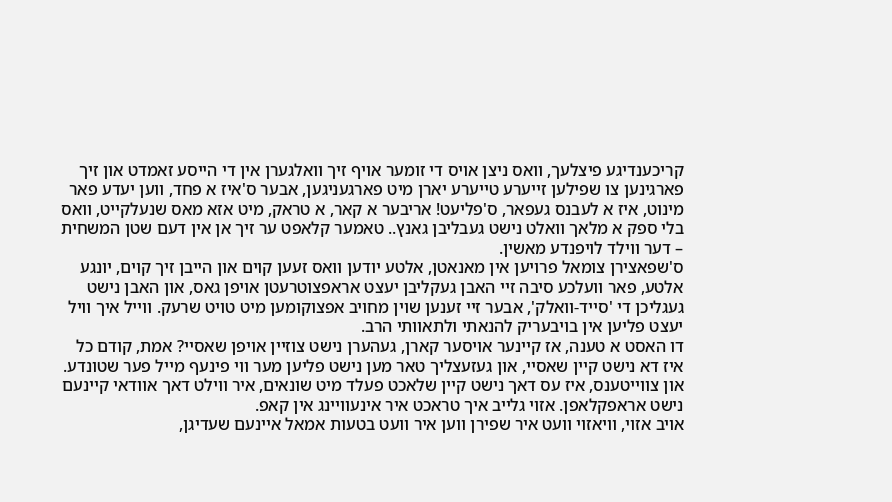קריכענדיגע פיצלעך, וואס ניצן אויס די זומער אויף זיך וואלגערן אין די הייסע זאמדט און זיך פארגינען צו שפילען זייערע טייערע יארן מיט פארגעניגען, אבער ס'איז א פחד, ווען יעדע פאר מינוט, איז א לעבנס געפאר, ס'פליעט! אריבער א קאר, א טראק, מיט אזא מאס שנעלקייט, וואס בלי ספק א מלאך וואלט נישט געבליבן גאנץ.. טאמער קלאפט ער זיך אן אין דעם שטן המשחית – דער ווילד לויפנדע מאשין.
ס'שפאצירן צומאל פרויען אין מאנאטן, אלטע יודען וואס זעען קוים און הייבן זיך קוים, יונגע אלטע, פאר וועלכע סיבה זיי האבן געקליבן יעצט אראפצוטרעטן אויפן גאס, און האבן נישט געגליכן די 'סייד-וואלק', אבער זיי זענען שוין מחויב אפצוקומען מיט טויט שרעק. ווייל איך וויל יעצט פליען אין בויבעריק להנאתי ולתאוותי הרב.
דו האסט א טענה, אז קיינער אויסער קארן, געהערן נישט צוזיין אויפן שאסיי? אמת, קודם כל איז דא נישט קיין שאסיי, און געזעצליך טאר מען נישט פליען מער ווי פינעף מייל פער שטונדע. און צווייטענס, איז עס דאך נישט קיין שלאכט פעלד מיט שונאים, איר ווילט דאך אוודאי קיינעם נישט אראפקלאפן. אזוי גלייב איך טראכט איר אינעוויינג אין קאפ.
אויב אזוי, וויאזוי וועט איר שפירן ווען איר וועט בטעות אמאל איינעם שעדיגן,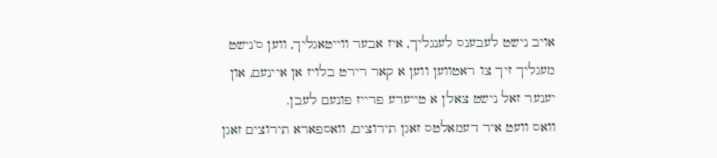אויב נישט לעבענס לענגליך, איז אבער ווייטאגליך, ווען ס'נישט מעגליך זיך צו ראטווען ווען א קאר רירט בלויז אן איינעם, און יענער זאל נישט צאלן א טייערע פרייז פונעם לעבן.
וואס וועט איר דעמאלטס זאגן תירוצים, וואספארא תירוצים זאגן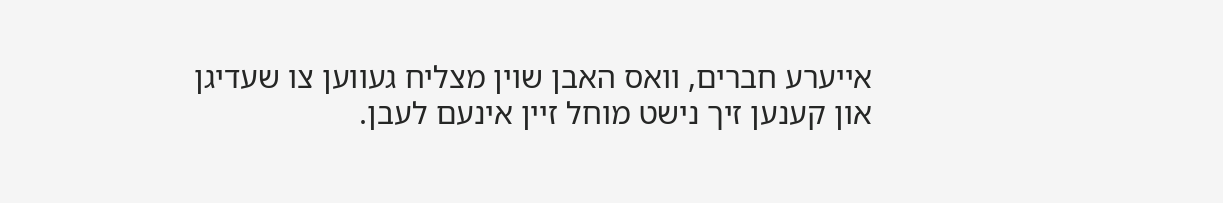אייערע חברים, וואס האבן שוין מצליח געווען צו שעדיגן און קענען זיך נישט מוחל זיין אינעם לעבן.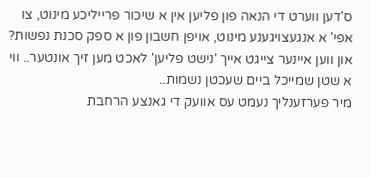ס'דען ווערט די הנאה פון פליען אין א שיכור פרייליכע מינוט, צו אפי' א אנגעצויגענע מינוט, אויפן חשבון פון א ספק סכנת נפשות?
און ווען איינער צייגט אייך 'נישט פליען' לאכט מען זיך אונטער.. ווי א שטן שמייכל ביים שעכטן נשמות..
מיר פערזענליך נעמט עס אוועק די גאנצע הרחבת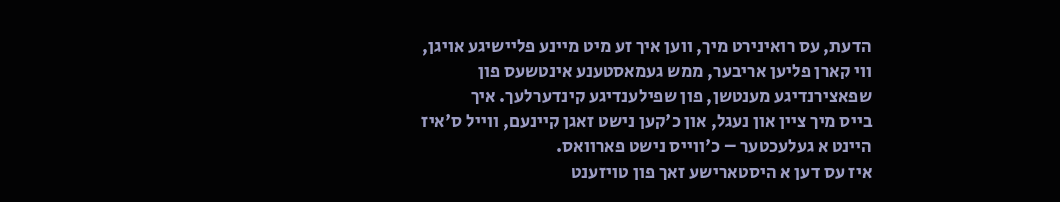הדעת, עס רואינירט מיך, ווען איך זע מיט מיינע פליישיגע אויגן, ווי קארן פליען אריבער, ממש געמאסטענע אינטשעס פון שפאצירנדיגע מענטשן, פון שפילענדיגע קינדערלעך. איך
בייס מיך ציין און נעגל, און כ'קען נישט זאגן קיינעם, ווייל ס'איז היינט א געלעכטער – כ'ווייס נישט פארוואס.
איז עס דען א היסטארישע זאך פון טויזענט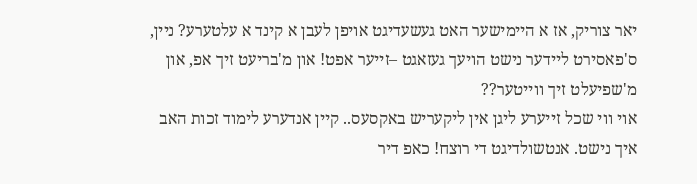יאר צוריק, אז א היימישער האט געשעדיגט אויפן לעבן א קינד א עלטערע? ניין, ס'פאסירט ליידער נישט הויעך געזאגט –זייער אפט! און מ'בריעט זיך אפ, און מ'שפיעלט זיך ווייטער??
אוי ווי שכל זייערע ליגן אין ליקעריש באקסעס.. קיין אנדערע לימוד זכות האב איך נישט. אנטשולדיגט די רוצח! כאפ דיר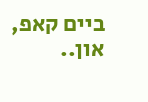ביים קאפ, און..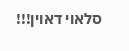סלאוי דאוין!!!